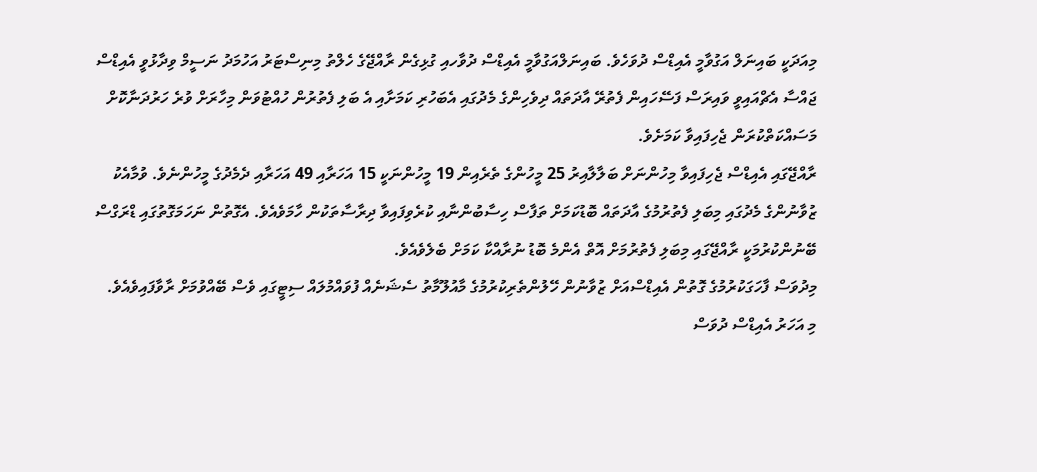މިއަދަކީ ބައިނަލް އަގުވާމީ އެއިޑްސް ދުވަހެވެ. ބައިނަލްއަގުވާމީ އެއިޑްސް ދުވާހއި ގުޅިގެން ރާއްޖޭގެ ހެލްތު މިނިސްޓަރު އަހުމަދު ނަސީމް ވިދާޅުވީ އެއިޑްސް ޖައްސާ އެޗްއައިވީ ވައިރަސް ފަސޭހައިން ފެތުރޭ އާދަތައް ދިވެހިންގެ މެދުގައި އެބަހުރި ކަމަށާއި އެ ބަލި ފެތުރުން ހުއްޓުވަން މިހާރަށް ވުރެ ހަރުދަނާކޮށް މަސައްކަތްކުރަން ޖެހިފައިވާ ކަމަށެވެ.
ރާއްޖޭގައި އެއިޑްސް ޖެހިފައިވާ މިހުންނަށް ބަލާލާއިރު 25 މީހުންގެ ތެރެއިން 19 މީހުންނަކީ 15 އަހަރާއި 49 އަހަރާއި ދެމެދުގެ މީހުންނެވެ. ވުމާއެކު ޒުވާނުންގެ މެދުގައި މިބަލި ފެތުރުމުގެ އާދަތައް ބޮޑުކަމަށް ތަފާސް ހިސާބުންނާއި ކުރެވިފައިވާ ދިރާސާތަކުން ހާމަވެއެވެ. އެގޮތުން ނަހަމަގޮތުގައި ޑްރަގްސް ބޭނުންކުރުމަކީ ރާއްޖޭގައި މިބަލި ފެތުރުމަށް އޮތް އެންމެ ބޮޑު ނުރާއްކާ ކަމަށް ބެލެވެއެވެ.
މިދުވަސް ފާހަގަކުރުމުގެ ގޮތުން އެއިޑްސްއަށް ޒުވާނުން ހޭލުންތެރިކުރުމުގެ މާއުލޫމާތު ސެޝަނެއް ފުވައްމުލައް ސިޓީގައި ވެސް ބޭއްވުމަށް ރާވާފައިވެއެވެ.
މި އަހަރު އެއިޑްސް ދުވަސް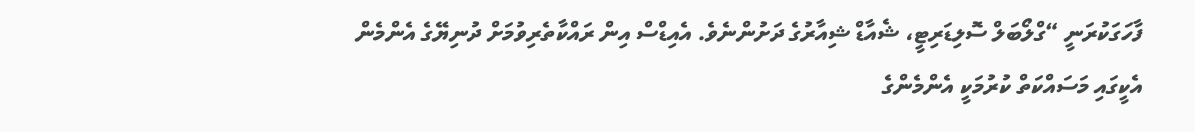ފާހަގަކުރަނީ “ގްލޯބަލް ސޮލިޑަރިޓީ، ޝެއާޑް ޝިއާރުގެ ދަށުންނެވެ. އެއިޑްސް އިން ރައްކާތެރިވުމަށް ދުނިޔޭގެ އެންމެން އެކީގައި މަސައްކަތް ކުރުމަކީ އެންމެންގެ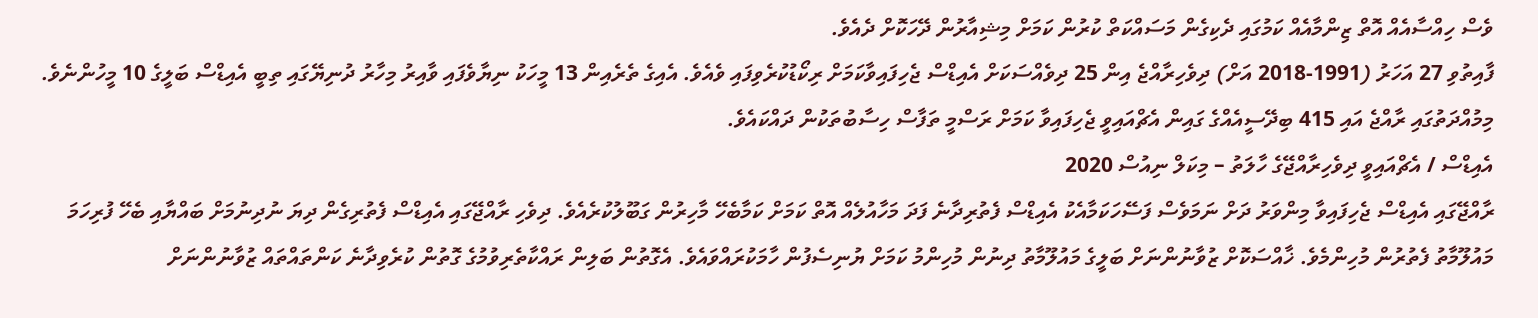ވެސް ހިއްސާއެއް އޮތް ޒިންމާއެއް ކަމުގައި ދެކިގެން މަސައްކަތް ކުރުން ކަމަށް މިޝިއާރުން ދޭހަކޮށް ދެއެވެ.
ފާއިތުވި 27 އަހަރު (1991-2018 އަށް) ދިވެހިރާއްޖެ އިން 25 ދިވެއްސަކަށް އެއިޑްސް ޖެހިފައިވާކަމަށް ރިކޯޑުކުރެވިފައި ވެއެވެ. އެއިގެ ތެރެއިން 13 މީހަކު ނިޔާވެފައި ވާއިރު މިހާރު ދުނިޔޭގައި ތިބީ އެއިޑްސް ބަލީގެ 10 މީހުންނެވެ. މިމުއްދަތުގައި ރާއްޖެ އައި 415 ބިދޭސީއެއްގެ ގައިން އެޗްއައިވީ ޖެހިފައިވާ ކަމަށް ރަސްމީ ތަފާސް ހިސާބުތަކުން ދައްކައެވެ.
އެއިޑްސް / އެޗްއައިވީ ދިވެހިރާއްޖޭގެ ހާލަތު – މިކަލް ނިއުސް 2020
ރާއްޖޭގައި އެއިޑްސް ޖެހިފައިވާ މިންވަރު ދަށް ނަމަވެސް ފަސޭހަކަމާއެކު އެއިޑްސް ފެތުރިދާނެ ފަދަ މަހާއުލެއް އޮތް ކަމަށް ކަމާބެހޭ މާހިރުން ގަބޫލުކުރެއެވެ. ދިވެހި ރާއްޖޭގައި އެއިޑްސް ފެތުރިގެން ދިޔަ ނުދިނުމަށް ބައްޔާއި ބެހޭ ފުރިހަމަ މައުލޫމާތު ފެތުރުން މުހިންމެވެ. ޚާއްސަކޮށް ޒުވާނުންނަށް ބަލީގެ މައުލޫމާތު ދިނުން މުހިންމު ކަމަށް ޔުނިސެފުން ހާމަކުރައްވައެވެ. އެގޮތުން ބަލިން ރައްކާތެރިވުމުގެ ގޮތުން ކުރެވިދާނެ ކަންތައްތައް ޒުވާނުންނަށް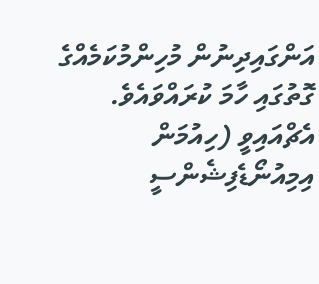އަންގައިދިނުން މުހިންމުކަމެއްގެ ގޮތުގައި ހާމަ ކުރައްވައެވެ.
އެޗްއައިވީ (ހިއުމަން އިމިއުނޯޑެފިޝެންސީ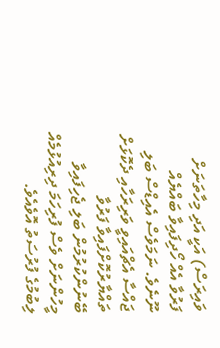ވައިރަސް) އަކީ އަދި މިހާތަނަށް ފަރުވާ އެއް ހޯދިފައިވާ ބައްޔެއް ނޫނެވެ. ނަމަވެސް އެއިޑްސް ބަލި ޖައްސާ އެޗްއައިވީ ވަރިރަހާއި ދެކޮޅަށް ތައްޔާރުކޮށްފައިވާ ފަރުވާ ބޭނުންކުރުމުން ބަލި ޖެހިފައިވާ މީހުންނަށް ވެސް ފުރިހަމަ ދިރިއުޅުމެއް ލިބުމުގެ ފުރުސަތު އޮވެއެވެ.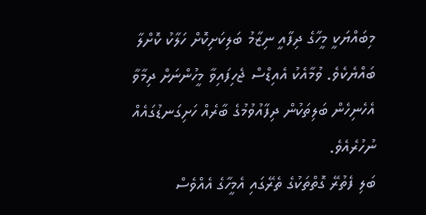މިބައްޔަކީ މީހާގެ ދިފާއީ ނިޒާމު ބަލިކަށިކޮށް ހަލާކު ކޮށްލާ ބައްޔެކެވެ. ވުމާއެކު އެއިޑްސް ޖެހިފައިވާ މީހުންނަށް ދިމާވާ އެހެނިހެން ބަލިތަކުން ދިފާއުވުމުގެ ބާރެއް ހަށިގަނޑުގައެއް ނުހުރެއެވެ.
ބަލި ފެތުރޭ ގޮތްތަކުގެ ތެރޭގައި އެމީހާގެ އެއްވެސް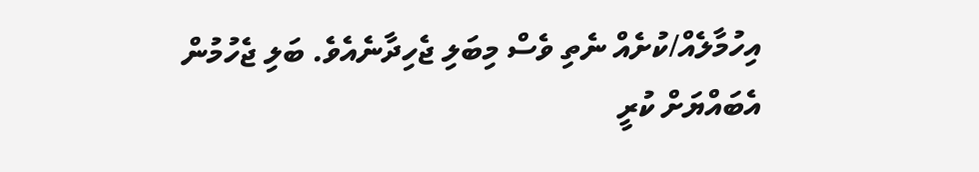އިހުމާލެއް/ކުށެއް ނެތި ވެސް މިބަލި ޖެހިދާނެއެވެ. ބަލި ޖެހުމުން އެބައްޔަށް ކުރީ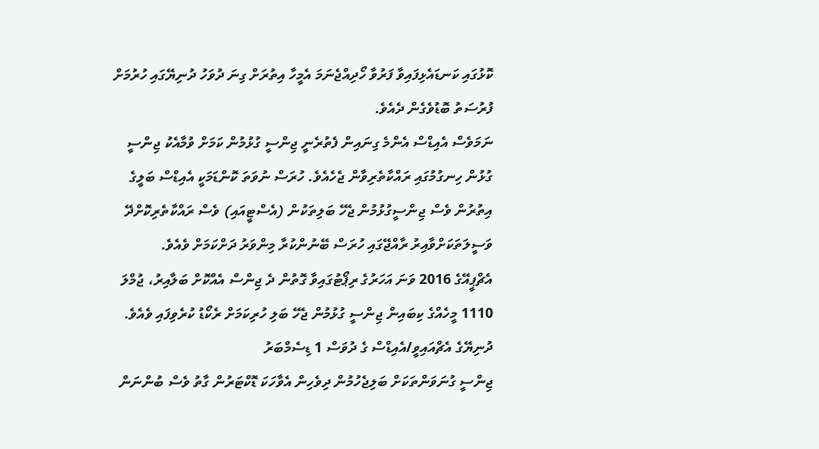ކޮޅުގައި ކަނޑައެޅިފައިވާ ފަރުވާ ހޯދިއްޖެނަމަ އެމީހާ އިތުރަށް ގިނަ ދުވަހު ދުނިޔޭގައި ހުރުމަށް ފުރުސަތު ބޮޑުވެގެން ދެއެވެ.
ނަމަވެސް އެއިޑްސް އެންމެ ގިނައިން ފެތުރެނީ ޖިންސީ ގުޅުމުން ކަމަށް ވުމާއެކު ޖިންސީ ގުޅުން ހިނގުމުގައި ރައްކާތެރިވާން ޖެހެއެވެ. ހުރަސް ނުވަތަ ކޮންޑަމަކީ އެއިޑްސް ބަލީގެ އިތުރުން ވެސް ޖިންސީގުޅުމުން ޖެހޭ ބަލިތަކުން (އެސްޓީއައި) ވެސް ރައްކާތެރިކޮށްދޭ ވަސީލަތަކަށްވާއިރު ރާއްޖޭގައި ހުރަސް ބޭނުންކުރާ މިންވަރު ދަށްކަމަށް ވެއެވެ.
އެޗްޕީއޭގެ 2016 ވަނަ އަހަރުގެ ރިޕޯޓުގައިވާ ގޮތުން ދެ ޖިންސް އެއްކޮށް ބަލާއިރު، ޖުމްލަ 1110 މީހެއްގެ ކިބައިން ޖިންސީ ގުޅުމުން ޖެހޭ ބަލި ހުރިކަމަށް ރެކޯޑު ކުރެވިފައި ވެއެވެ.
ދުނިޔޭގެ އެޗްއައިވީ/އެއިޑްސް ގެ ދުވަސް 1 ޑިސެމްބަރު
ޖިންސީ ގުނަވަންތަކަށް ބަލިޖެހުމުން ދިވެހިން އެވާހަކަ ޑޮކްޓަރުން ގާތު ވެސް ބުންނަން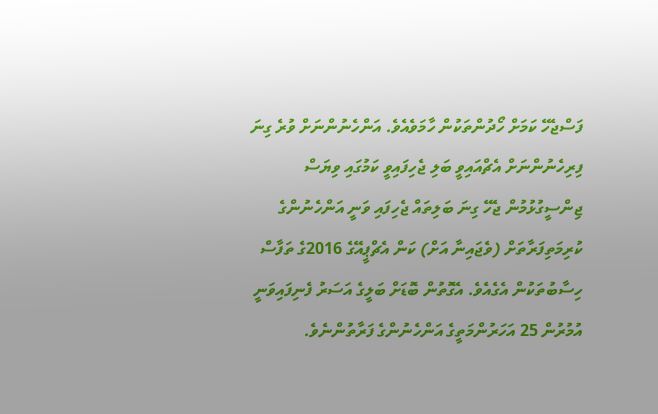ފަސްޖެހޭ ކަމަށް ހޯދުންތަކުން ހާމަވެއެވެ. އަންހެނުންނަށް ވުރެ ގިނަ ފިރިހެނުންނަށް އެޗްއައިވީ ބަލި ޖެހިފައިވީ ކަމުގައި ވިޔަސް ޖިންސީގުޅުމުން ޖެހޭ ގިނަ ބަލިތައް ޖެހިފައި ވަނީ އަންހެނުންގެ ކުރިމަތިފަރާތަށް (ވެޖައިނާ އަށް) ކަން އެޗްޕީއޭގެ 2016ގެ ތަފާސް ހިސާބުތަކުން އެގެއެވެ. އެގޮތުން ބޮޑަށް ބަލީގެ އަސަރު ފެނިފައިވަނީ އުމުރުން 25 އަހަރުންމަތީގެ އަންހެނުންގެ ފަރާތުންނެވެ.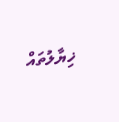ޚިޔާލުތައް